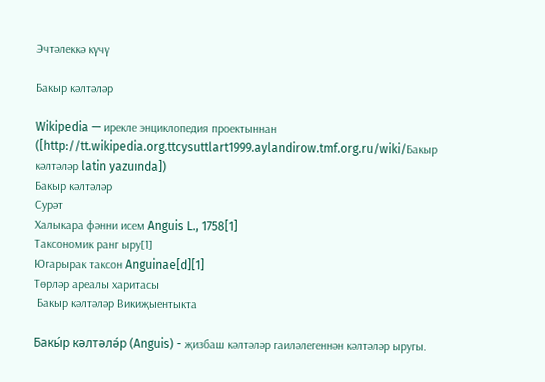Эчтәлеккә күчү

Бакыр кәлтәләр

Wikipedia — ирекле энциклопедия проектыннан ([http://tt.wikipedia.org.ttcysuttlart1999.aylandirow.tmf.org.ru/wiki/Бакыр кәлтәләр latin yazuında])
Бакыр кәлтәләр
Сурәт
Халыкара фәнни исем Anguis L., 1758[1]
Таксономик ранг ыру[1]
Югарырак таксон Anguinae[d][1]
Төрләр ареалы харитасы
 Бакыр кәлтәләр Викиҗыентыкта

Бакы́р кәлтәлә́р (Anguis) - җизбаш кәлтәләр гаиләлегеннән кәлтәләр ыругы.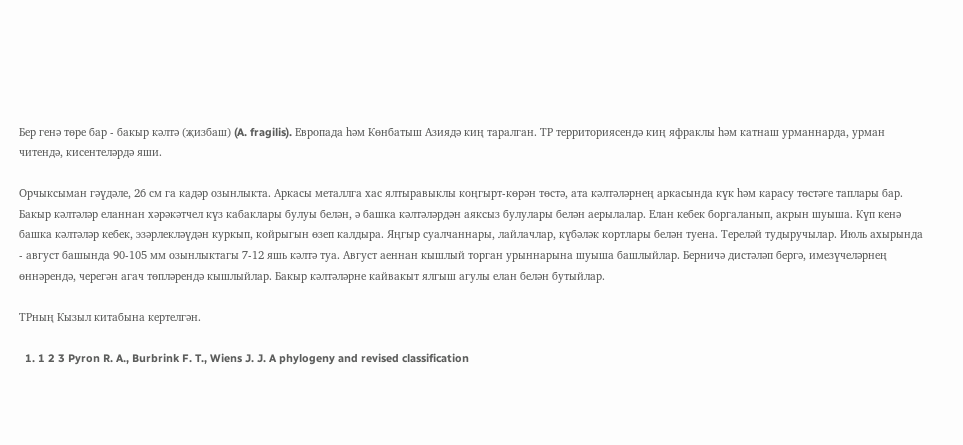Бер генә төре бар - бакыр кәлтә (җизбаш) (A. fragilis). Европада һәм Көнбатыш Азиядә киң таралган. ТР территориясендә киң яфраклы һәм катнаш урманнарда, урман читендә, кисентеләрдә яши.

Орчыксыман гәүдәле, 26 см га кадәр озынлыкта. Аркасы металлга хас ялтыравыклы коңгырт-көрән төстә, ата кәлтәләрнең аркасында күк һәм карасу төстәге таплары бар. Бакыр кәлтәләр еланнан хәрәкәтчел күз кабаклары булуы белән, ә башка кәлтәләрдән аяксыз булулары белән аерылалар. Елан кебек боргаланып, акрын шуыша. Күп кенә башка кәлтәләр кебек, эзәрлекләүдән куркып, койрыгын өзеп калдыра. Яңгыр суалчаннары, лайлачлар, күбәләк кортлары белән туена. Тереләй тудыручылар. Июль ахырында - август башында 90-105 мм озынлыктагы 7-12 яшь кәлтә туа. Август аеннан кышлый торган урыннарына шуыша башлыйлар. Берничә дистәләп бергә, имезүчеләрнең өннәрендә, черегән агач төпләрендә кышлыйлар. Бакыр кәлтәләрне кайвакыт ялгыш агулы елан белән бутыйлар.

ТРның Кызыл китабына кертелгән.

  1. 1 2 3 Pyron R. A., Burbrink F. T., Wiens J. J. A phylogeny and revised classification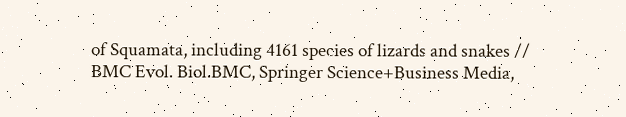of Squamata, including 4161 species of lizards and snakes // BMC Evol. Biol.BMC, Springer Science+Business Media,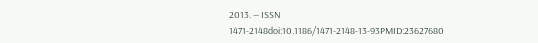2013. — ISSN 1471-2148doi:10.1186/1471-2148-13-93PMID:23627680